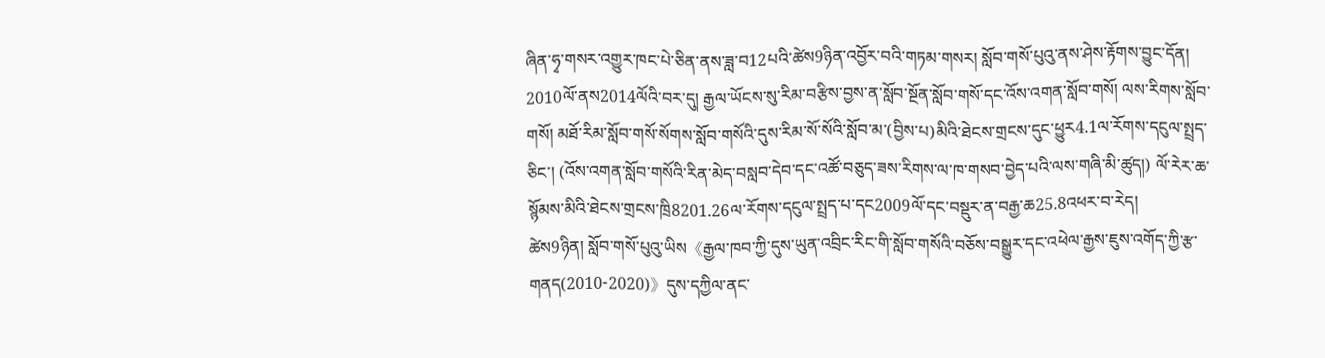ཞིན་ཧྭ་གསར་འགྱུར་ཁང་པེ་ཅིན་ནས་ཟླ་བ12པའི་ཚེས9ཉིན་འབྱོར་བའི་གཏམ་གསར། སློབ་གསོ་པུའུ་ནས་ཤེས་རྟོགས་བྱུང་དོན། 2010ལོ་ནས2014ལོའི་བར་དུ། རྒྱལ་ཡོངས་སུ་རིམ་བརྩིས་བྱས་ན་སློབ་སྔོན་སློབ་གསོ་དང་འོས་འགན་སློབ་གསོ། ལས་རིགས་སློབ་གསོ། མཐོ་རིམ་སློབ་གསོ་སོགས་སློབ་གསོའི་དུས་རིམ་སོ་སོའི་སློབ་མ་(བྱིས་པ)མིའི་ཐེངས་གྲངས་དུང་ཕྱུར4.1ལ་རོགས་དངུལ་སྤྲད་ཅིང་། (འོས་འགན་སློབ་གསོའི་རིན་མེད་བསླབ་དེབ་དང་འཚོ་བཅུད་ཟས་རིགས་ལ་ཁ་གསབ་བྱེད་པའི་ལས་གཞི་མི་ཚུད།) ལོ་རེར་ཆ་སྙོམས་མིའི་ཐེངས་གྲངས་ཁྲི8201.26ལ་རོགས་དངུལ་སྤྲད་པ་དང2009ལོ་དང་བསྡུར་ན་བརྒྱ་ཆ25.8འཕར་བ་རེད།
ཚེས9ཉིན། སློབ་གསོ་པུའུ་ཡིས《རྒྱལ་ཁབ་ཀྱི་དུས་ཡུན་འབྲིང་རིང་གི་སློབ་གསོའི་བཅོས་བསྒྱུར་དང་འཕེལ་རྒྱས་ཇུས་འགོད་ཀྱི་རྩ་གནད(2010-2020)》དུས་དཀྱིལ་ནང་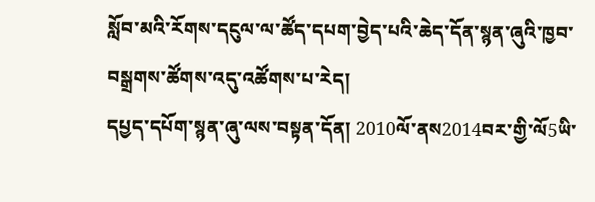སློབ་མའི་རོགས་དངུལ་ལ་ཚོད་དཔག་བྱེད་པའི་ཆེད་དོན་སྙན་ཞུའི་ཁྱབ་བསྒྲགས་ཚོགས་འདུ་འཚོགས་པ་རེད།
དཔྱད་དཔོག་སྙན་ཞུ་ལས་བསྟན་དོན། 2010ལོ་ནས2014བར་གྱི་ལོ5ཡི་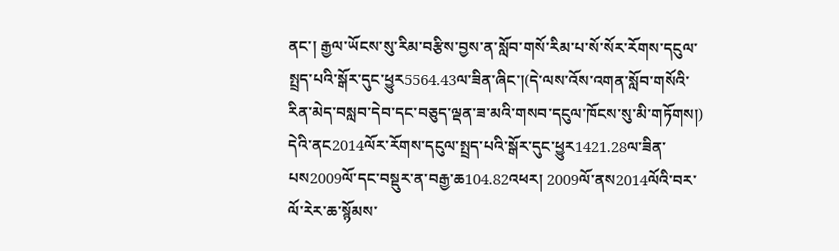ནང་། རྒྱལ་ཡོངས་སུ་རིམ་བརྩིས་བྱས་ན་སློབ་གསོ་རིམ་པ་སོ་སོར་རོགས་དངུལ་སྤྲད་པའི་སྒོར་དུང་ཕྱུར5564.43ལ་ཟིན་ཞིང་།(དེ་ལས་འོས་འགན་སློབ་གསོའི་རིན་མེད་བསླབ་དེབ་དང་བཅུད་ལྡན་ཟ་མའི་གསབ་དངུལ་ཁོངས་སུ་མི་གཏོགས།) དེའི་ནང2014ལོར་རོགས་དངུལ་སྤྲད་པའི་སྒོར་དུང་ཕྱུར1421.28ལ་ཟིན་པས2009ལོ་དང་བསྡུར་ན་བརྒྱ་ཆ104.82འཕར། 2009ལོ་ནས2014ལོའི་བར་ལོ་རེར་ཆ་སྙོམས་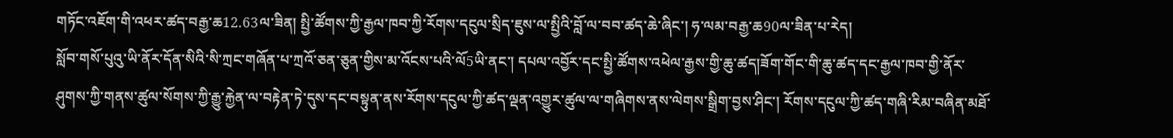གཏོང་འཇོག་གི་འཕར་ཚད་བརྒྱ་ཆ12.63ལ་ཟིན། སྤྱི་ཚོགས་ཀྱི་རྒྱལ་ཁབ་ཀྱི་རོགས་དངུལ་སྲིད་ཇུས་ལ་སྤྱིའི་བློ་ལ་བབ་ཚད་ཆེ་ཞིང་། ཧ་ལམ་བརྒྱ་ཆ90ལ་ཟིན་པ་རེད།
སློབ་གསོ་པུའུ་ཡི་ནོར་དོན་སིའི་སི་ཀྲང་གཞོན་པ་ཀྲའོ་ཅན་ཅུན་གྱིས་མ་འོངས་པའི་ལོ5ཡི་ནང་། དཔལ་འབྱོར་དང་སྤྱི་ཚོགས་འཕེལ་རྒྱས་གྱི་ཆུ་ཚད།ཟོག་གོང་གི་ཆུ་ཚད་དང་རྒྱལ་ཁབ་གྱི་ནོར་ཤུགས་ཀྱི་གནས་ཚུལ་སོགས་ཀྱི་རྒྱུ་རྐྱེན་ལ་བརྟེན་ཏེ་དུས་དང་བསྟུན་ནས་རོགས་དངུལ་ཀྱི་ཚད་ལྡན་འགྱུར་ཚུལ་ལ་གཞིགས་ནས་ལེགས་སྒྲིག་བྱས་ཤིང་། རོགས་དངུལ་ཀྱི་ཚད་གཞི་རིམ་བཞིན་མཐོ་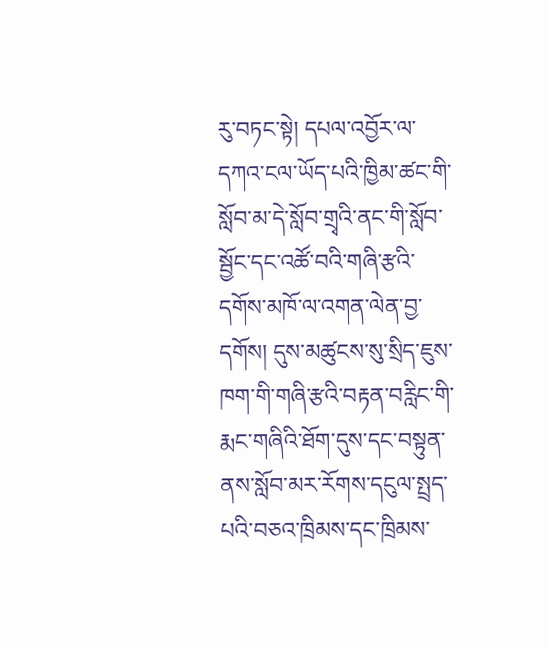རུ་བཏང་སྟེ། དཔལ་འབྱོར་ལ་དཀའ་ངལ་ཡོད་པའི་ཁྱིམ་ཚང་གི་སློབ་མ་དེ་སློབ་གྲྭའི་ནང་གི་སློབ་སྦྱོང་དང་འཚོ་བའི་གཞི་རྩའི་དགོས་མཁོ་ལ་འགན་ལེན་བྱ་དགོས། དུས་མཚུངས་སུ་སྲིད་ཇུས་ཁག་གི་གཞི་རྩའི་བརྟན་བརླིང་གི་རྨང་གཞིའི་ཐོག་དུས་དང་བསྟུན་ནས་སློབ་མར་རོགས་དངུལ་སྤྲད་པའི་བཅའ་ཁྲིམས་དང་ཁྲིམས་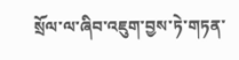སྲོལ་ལ་ཞིབ་འཇུག་བྱས་ཏེ་གཏན་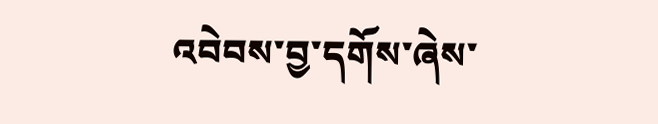འབེབས་བྱ་དགོས་ཞེས་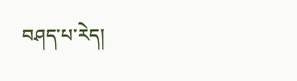བཤད་པ་རེད།